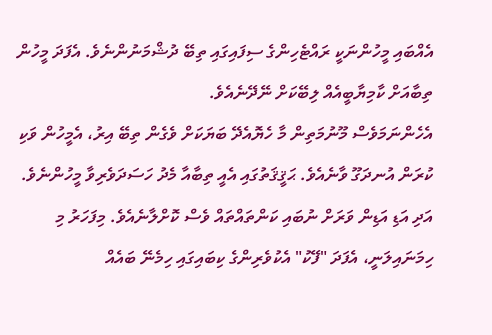އެއްބައި މީހުންނަކީ ރައްޓެހިންގެ ސިފައިގައި ތިބޭ ދުޝްމަނުންނެވެ. އެފަދަ މީހުން ތިބާއަށް ކާމިޔާބީއެއް ލިބޭކަށް ނޭދޭނެއެވެ.
އެހެންނަމަވެސް މޫނުމަތިން މާ ހެޔޮއެދޭ ބަޔަކަށް ވެގެން ތިބޭ އިރު، އެމީހުން ވަކި ކުރަން އުނދަގޫ ވާނެއެވެ. ޙަޤީޤަތުގައި އެއީ ތިބާއާ މެދު ހަސަދަވެރިވާ މީހުންނެވެ. އަދި އަޑި އަޑިން ވަރަށް ނުބައި ކަންތައްތައް ވެސް ކޮށްލާނެއެވެ. މިފަހަރު މި ހިމަނައިލަނީ، އެފަދަ "ފޭކު" އެކުވެރިންގެ ކިބައިގައި ހިމެނޭ ބައެއް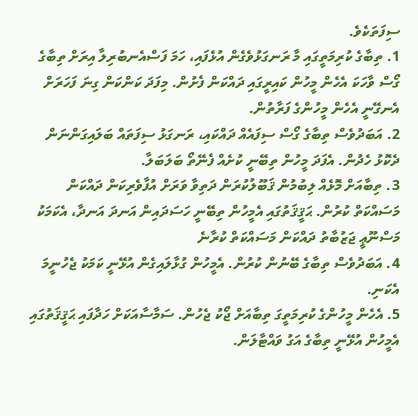ސިފަތަކެވެ.
1. ތިބާގެ ކުރިމަތީގައި މާ ރަނގަޅުވެގެން އުޅެފައި، ހަމަ ފަސްއެނބުރިލާ އިރަށް ތިބާގެ ގޯސް ވާހަކަ އެހެން މީހުން ކައިރީގައި ދައްކަން ފެށުން. މިފަދަ ކަންކަން ގިނަ ފަހަރަށް އެނގޭނީ އެހެން މީހުންގެ ފަރާތުން.
2. އަބަދުވެސް ތިބާގެ ގޯސް ސިފައެއް ދައްކައި، ރަނގަޅު ސިފަތައް ބަލައިގަންނަން ދެކޮޅު ހެދުން. އެފަދަ މީހުން ތިބޭނީ ކުށެއް ފެނޭތޯ ބަލަބަލާ.
3. ތިބާއަށް މޮޅެއް ލިބުމުން ޤަބޫލުކުރަން ދަތިވާ ވަރަށް އުފާވެރިކަން ދައްކަން މަސައްކަތް ކުރުން. ޙަޤީޤަތުގައި އެމީހުން ތިބޭނީ ހަސަދައިން އަނދަ އަނދާ، އެކަމަކު މަސްނޫޢީ ޖަޒުބާތު ދައްކަން މަސައްކަތް ކުރާނެ
4. އަބަދުވެސް ތިބާގެ ބޭނުން ކުރުން. އެމީހުން ގުޅާލައިގެން އުޅޭނީ ކަމަކު ޖެހުނީމަ އެކަނި.
5. އެހެން މީހުންގެ ކުރިމަތީގަ ތިބާއަށް ޖޯކު ޖެހުން. ސަމާސާއަކަށް ހަދާފައި ޙަޤީޤަތުގައި އެމީހުން އުޅޭނީ ތިބާގެ އަގު ވައްޓާލަން.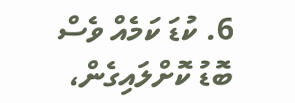6. ކުޑަ ކަމެއް ވެސް ބޮޑު ކޮށްލައިގެން،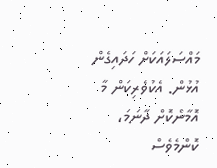މައްސަލައަކަށް ހަދައިގެން އުޅުން. އެކުވެރިކަން މާ އޮމާންކޮށް ދާނަމަ، ކޮންމެވެސް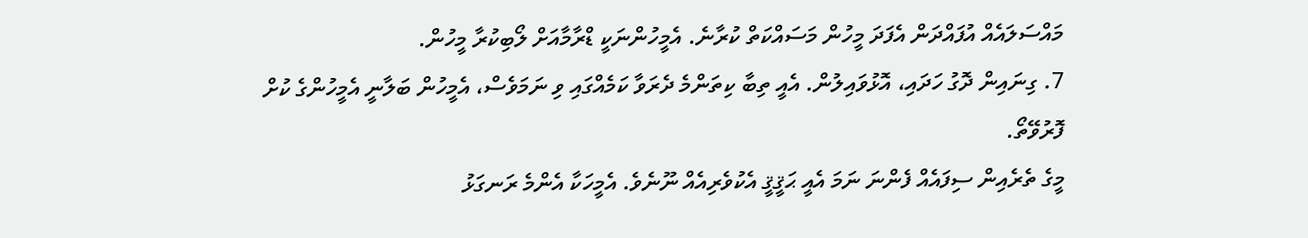މައްސަލައެއް އުފައްދަން އެފަދަ މީހުން މަސައްކަތް ކުރާނެ. އެމީހުންނަކީ ޑްރާމާއަށް ލޯބިކުރާ މީހުން.
7. ގިނައިން ދޮގު ހަދައި، އޮޅުވައިލުން. އެއީ ތިބާ ކިތަންމެ ދެރަވާ ކަމެއްގައި ވި ނަމަވެސް، އެމީހުން ބަލާނީ އެމީހުންގެ ކުށް ފޮރުވޭތޯ.
މީގެ ތެރެއިން ސިފައެއް ފެންނަ ނަމަ އެއީ ޙަޤީޤީ އެކުވެރިއެއް ނޫނެވެ. އެމީހަކާ އެންމެ ރަނގަޅު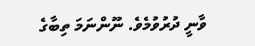ވާނީ ދުރުވުމެވެ. ނޫންނަމަ ތިބާގެ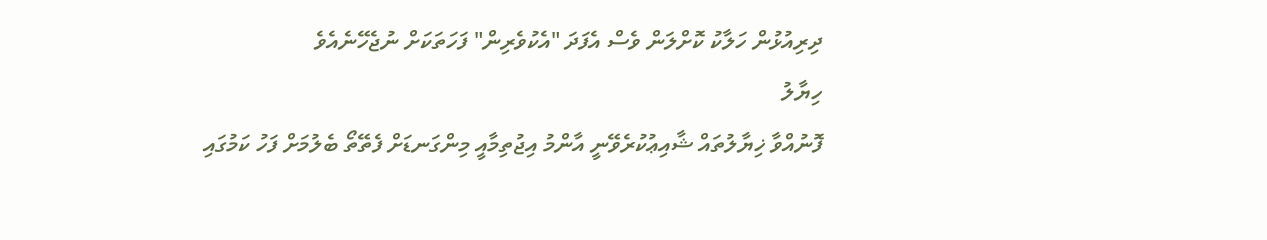ދިރިއުޅުން ހަލާކު ކޮށްލަން ވެސް އެފަދަ "އެކުވެރިން" ފަހަތަކަށް ނުޖެހޭނެއެވެ
ހިޔާލު
ފޮނުއްވާ ޚިޔާލުތައް ޝާއިޢުކުރެވޭނީ އާންމު އިޖުތިމާއީ މިންގަނޑަށް ފެތޭތޯ ބެލުމަށް ފަހު ކަމުގައި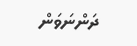ދަންނަވަން